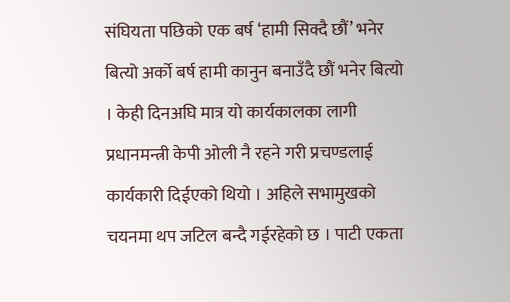संघियता पछिको एक बर्ष ‘हामी सिक्दै छौं’ भनेर बित्यो अर्को बर्ष हामी कानुन बनाउँदै छौं भनेर बित्यो । केही दिनअघि मात्र यो कार्यकालका लागी प्रधानमन्त्री केपी ओली नै रहने गरी प्रचण्डलाई कार्यकारी दिईएको थियो । अहिले सभामुखको चयनमा थप जटिल बन्दै गईरहेको छ । पाटी एकता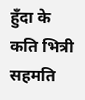हुँदा के कति भित्री सहमति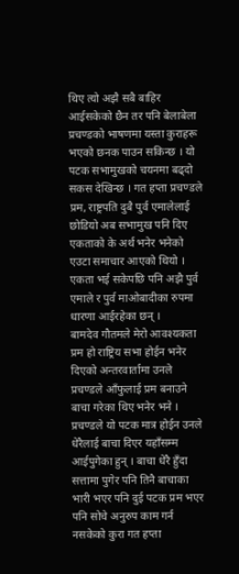थिए त्यो अझै सबै बाहिर आईसकेको छैन तर पनि बेलाबेला प्रचण्डको भाषणमा यस्ता कुराहरू भएको छनक पाउन सकिन्छ । यो पटक सभामुखको चयनमा बढ्दो सकस देखिन्छ । गत हप्ता प्रचण्डले प्रम, राष्ट्रपति दुबै पुर्व एमालेलाई छोडियो अब सभामुख पनि दिए एकताको के अर्थ भनेर भनेको एउटा समाचार आएको थियो । एकता भई सकेपछि पनि अझै पुर्व एमाले र पुर्व माओबादीका रुपमा धारणा आईरहेका छन् ।
बामदेव गौतमले मेरो आवश्यकता प्रम हो राष्ट्रिय सभा होईन भनेर दिएको अन्तरवार्तामा उनले प्रचण्डले आँफुलाई प्रम बनाउने बाचा गरेका थिए भनेर भने । प्रचण्डले यो पटक मात्र होईन उनले धेरैलाई बाचा दिएर यहाँसम्म आईपुगेका हुन् । बाचा धेरै हुँदा सत्तामा पुगेर पनि तिनै बाचाका भारी भएर पनि दुई पटक प्रम भएर पनि सोचे अनुरुप काम गर्न नसकेको कुरा गत हप्ता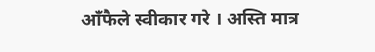आँफैले स्वीकार गरे । अस्ति मात्र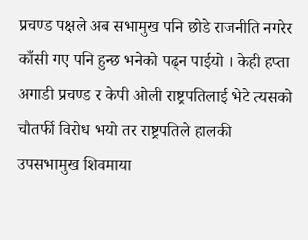प्रचण्ड पक्षले अब सभामुख पनि छोडे राजनीति नगरेर काँसी गए पनि हुन्छ भनेको पढ्न पाईयो । केही हप्ता अगाडी प्रचण्ड र केपी ओली राष्ट्रपतिलाई भेटे त्यसको चौतर्फी विरोध भयो तर राष्ट्रपतिले हालकी उपसभामुख शिवमाया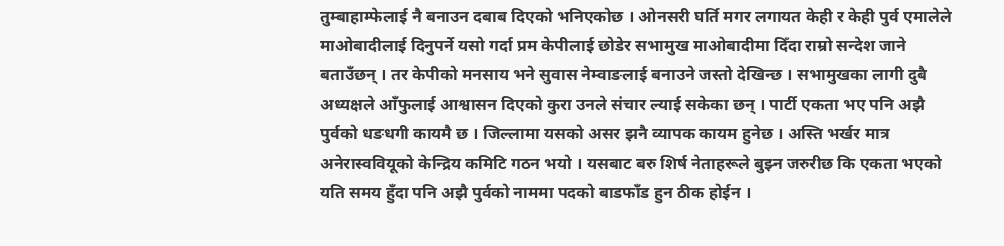तुम्बाहाम्फेलाई नै बनाउन दबाब दिएको भनिएकोछ । ओनसरी घर्ति मगर लगायत केही र केही पुर्व एमालेले माओबादीलाई दिनुपर्ने यसो गर्दा प्रम केपीलाई छोडेर सभामुख माओबादीमा दिँदा राम्रो सन्देश जाने बताउँछन् । तर केपीको मनसाय भने सुवास नेम्वाङलाई बनाउने जस्तो देखिन्छ । सभामुखका लागी दुबै अध्यक्षले आँफुलाई आश्वासन दिएको कुरा उनले संचार ल्याई सकेका छन् । पार्टी एकता भए पनि अझै पुर्वको धङधगी कायमै छ । जिल्लामा यसको असर झनै व्यापक कायम हुनेछ । अस्ति भर्खर मात्र अनेरास्ववियूको केन्द्रिय कमिटि गठन भयो । यसबाट बरु शिर्ष नेताहरूले बुझ्न जरुरीछ कि एकता भएको यति समय हुँदा पनि अझै पुर्वको नाममा पदको बाडफाँड हुन ठीक होईन ।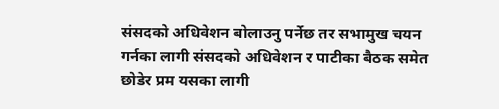संसदको अधिवेशन बोलाउनु पर्नेछ तर सभामुख चयन गर्नका लागी संसदको अधिवेशन र पाटीका बैठक समेत छोडेर प्रम यसका लागी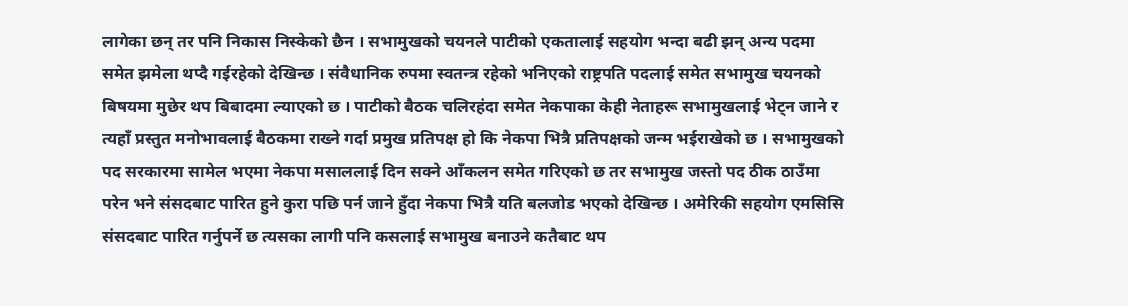लागेका छन् तर पनि निकास निस्केको छैन । सभामुखको चयनले पाटीको एकतालाई सहयोग भन्दा बढी झन् अन्य पदमा समेत झमेला थप्दै गईरहेको देखिन्छ । संवैधानिक रुपमा स्वतन्त्र रहेको भनिएको राष्ट्रपति पदलाई समेत सभामुख चयनको बिषयमा मुछेर थप बिबादमा ल्याएको छ । पाटीको बैठक चलिरहंदा समेत नेकपाका केही नेताहरू सभामुखलाई भेट्न जाने र त्यहाँ प्रस्तुत मनोभावलाई बैठकमा राख्ने गर्दा प्रमुख प्रतिपक्ष हो कि नेकपा भित्रै प्रतिपक्षको जन्म भईराखेको छ । सभामुखको पद सरकारमा सामेल भएमा नेकपा मसाललाई दिन सक्ने आँकलन समेत गरिएको छ तर सभामुख जस्तो पद ठीक ठाउँमा परेन भने संसदबाट पारित हुने कुरा पछि पर्न जाने हुँदा नेकपा भित्रै यति बलजोड भएको देखिन्छ । अमेरिकी सहयोग एमसिसि संसदबाट पारित गर्नुपर्ने छ त्यसका लागी पनि कसलाई सभामुख बनाउने कतैबाट थप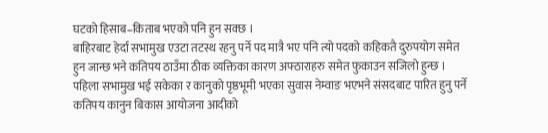घटको हिसाब–किताब भएको पनि हुन सक्छ ।
बाहिरबाट हेर्दा सभामुख एउटा तटस्थ रहनु पर्ने पद मात्रै भए पनि त्यो पदको कहिकतै दुरुपयोग समेत हुन जान्छ भने कतिपय ठाउँमा ठीक व्यक्तिका कारण अफ्ठाराहरु समेत फुकाउन सजिलो हुन्छ । पहिला सभामुख भई सकेका र कानुको पृष्ठभूमी भएका सुवास नेम्वाङ भएभने संसदबाट पारित हुनु पर्ने कतिपय कानुन बिकास आयोजना आदीको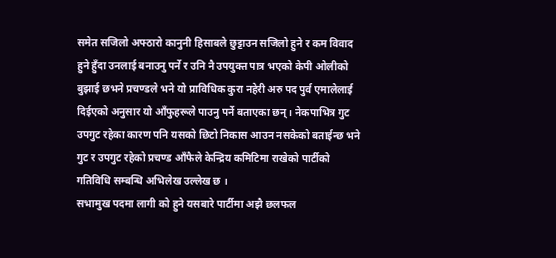समेत सजिलो अफ्ठारो कानुनी हिसाबले छुट्टाउन सजिलो हुने र कम विवाद हुने हुँदा उनलाई बनाउनु पर्ने र उनि नै उपयुक्त पात्र भएको केपी ओलीको बुझाई छभने प्रचण्डले भने यो प्राविधिक कुरा नहेरी अरु पद पुर्व एमालेलाई दिईएको अनुसार यो आँफुहरूले पाउनु पर्ने बताएका छन् । नेकपाभित्र गुट उपगुट रहेका कारण पनि यसको छिटो निकास आउन नसकेको बताईन्छ भने गुट र उपगुट रहेको प्रचण्ड आँफैले केन्द्रिय कमिटिमा राखेको पार्टीको गतिविधि सम्बन्धि अभिलेख उल्लेख छ ।
सभामुख पदमा लागी को हुने यसबारे पार्टीमा अझै छलफल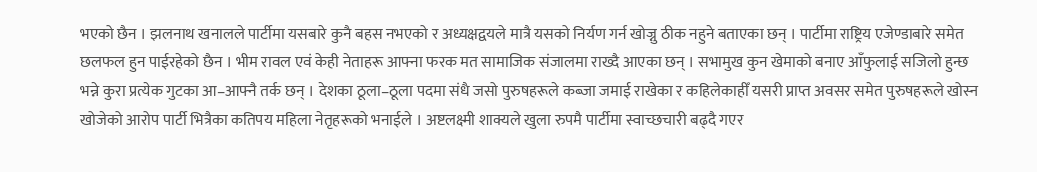भएको छैन । झलनाथ खनालले पार्टीमा यसबारे कुनै बहस नभएको र अध्यक्षद्वयले मात्रै यसको निर्यण गर्न खोज्नु ठीक नहुने बताएका छन् । पार्टीमा राष्ट्रिय एजेण्डाबारे समेत छलफल हुन पाईरहेको छैन । भीम रावल एवं केही नेताहरू आफ्ना फरक मत सामाजिक संजालमा राख्दै आएका छन् । सभामुख कुन खेमाको बनाए आँफुलाई सजिलो हुन्छ भन्ने कुरा प्रत्येक गुटका आ–आफ्नै तर्क छन् । देशका ठूला–ठूला पदमा संधै जसो पुरुषहरूले कब्जा जमाई राखेका र कहिलेकाहीँ यसरी प्राप्त अवसर समेत पुरुषहरूले खोस्न खोजेको आरोप पार्टी भित्रैका कतिपय महिला नेतृहरूको भनाईले । अष्टलक्ष्मी शाक्यले खुला रुपमै पार्टीमा स्वाच्छचारी बढ्दै गएर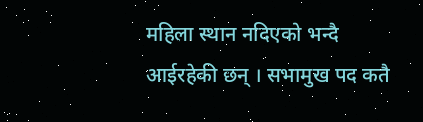महिला स्थान नदिएको भन्दै आईरहेकी छन् । सभामुख पद कतै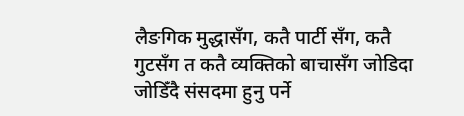लैङगिक मुद्धासँग, कतै पार्टी सँग, कतै गुटसँग त कतै व्यक्तिको बाचासँग जोडिदा जोडिँदै संसदमा हुनु पर्ने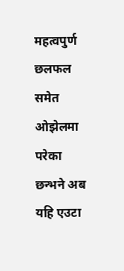महत्वपुर्ण छलफल समेत ओझेलमा परेका छन्भने अब यहि एउटा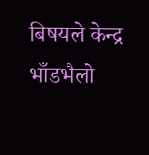बिषयले केन्द्र भाँडभैलो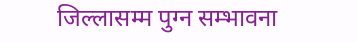जिल्लासम्म पुग्न सम्भावना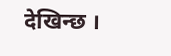देखिन्छ ।